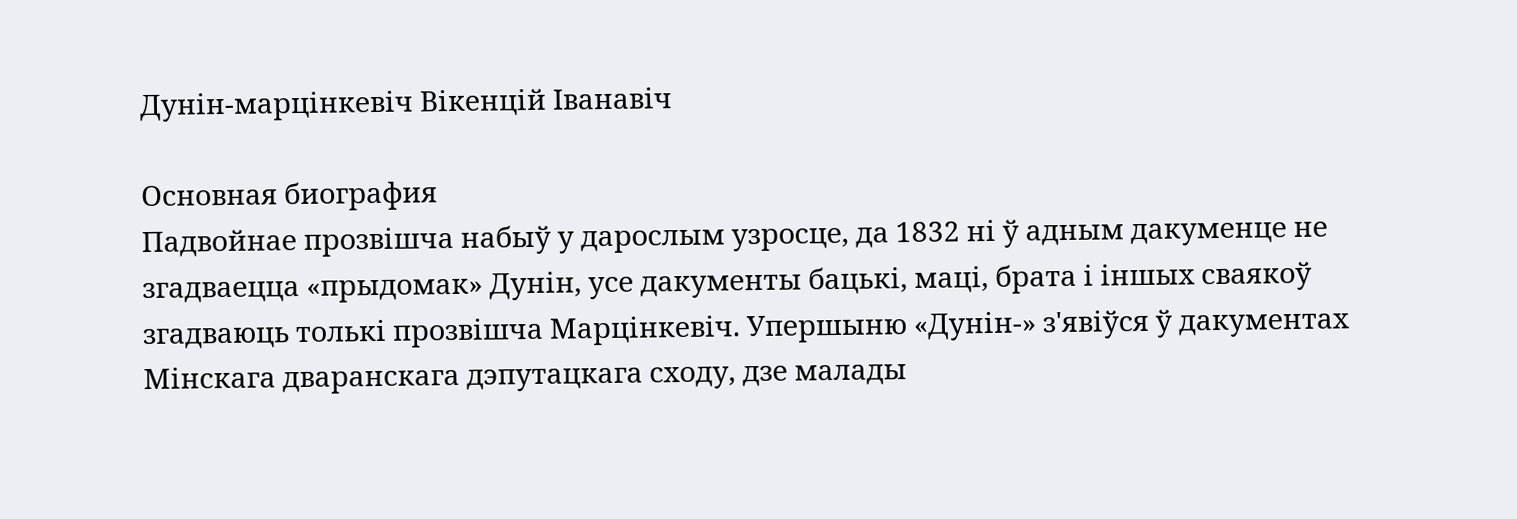Дунін-марцінкевіч Вікенцій Іванавіч

Основная биография
Падвойнае прозвішча набыў у дарослым узросце, да 1832 ні ў адным дакуменце не згадваецца «прыдомак» Дунін, усе дакументы бацькі, маці, брата і іншых сваякоў згадваюць толькі прозвішча Марцінкевіч. Упершыню «Дунін-» з'явіўся ў дакументах Мінскага дваранскага дэпутацкага сходу, дзе малады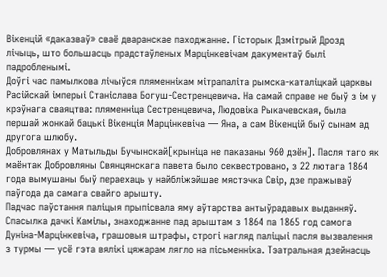Вікенцій «даказваў» сваё дваранскае паходжанне. Гісторык Дзмітрый Дрозд лічыць, што большасць прадстаўленых Марцінкевічам дакументаў былі падробленымі.
Доўгі час памылкова лічыўся пляменнікам мітрапаліта рымска-каталіцкай царквы Расійскай імперыі Станіслава Богуш-Сестренцевича. На самай справе не быў з ім у крэўнага сваяцтва: пляменніца Сестренцевича, Людовіка Рыкачевская, была першай жонкай бацькі Вікенція Марцінкевіча — Яна, а сам Вікенцій быў сынам ад другога шлюбу.
Добровлянах у Матыльды Бучынскай[крыніца не паказаны 960 дзён]. Пасля таго як маёнтак Добровляны Свянцянскага павета было секвестровано, з 22 лютага 1864 года вымушаны быў пераехаць у найбліжэйшае мястэчка Свір, дзе пражываў паўгода да самага свайго арышту.
Падчас паўстання паліцыя прыпісвала яму аўтарства антыўрадавых выданняў. Спасылка дачкі Камілы, знаходжанне пад арыштам з 1864 па 1865 год самога Дуніна-Марцінкевіча, грашовыя штрафы, строгі нагляд паліцыі пасля вызвалення з турмы — усё гэта вялікі цяжарам лягло на пісьменніка. Тэатральная дзейнасць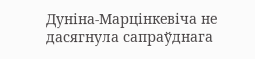Дуніна-Марцінкевіча не дасягнула сапраўднага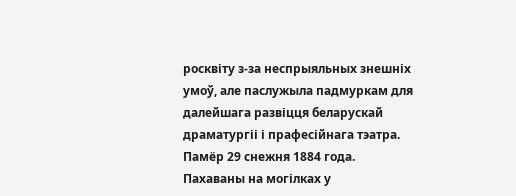росквіту з-за неспрыяльных знешніх умоў, але паслужыла падмуркам для далейшага развіцця беларускай драматургіі і прафесійнага тэатра.
Памёр 29 снежня 1884 года. Пахаваны на могілках у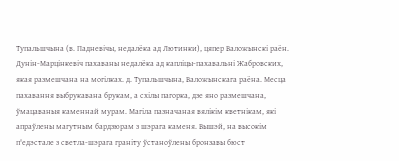Тупальшчына (в. Падневічы, недалёка ад Лютинки), цяпер Валожынскі раён.
Дунін-Марцінкевіч пахаваны недалёка ад капліцы-пахавальні Жабровских, якая размешчана на могілках. д. Тупальшчына, Валожынскага раёна. Месца пахавання выбрукавана брукам, а схілы пагорка, дзе яно размешчана, ўмацаваныя каменнай мурам. Магіла пазначаная вялікім кветнікам, які апраўлены магутным бардзюрам з шэрага каменя. Вышэй, на высокім п'едэстале з светла-шэрага граніту ўстаноўлены бронзавы бюст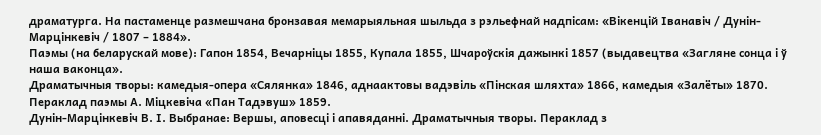драматурга. На пастаменце размешчана бронзавая мемарыяльная шыльда з рэльефнай надпісам: «Вікенцій Іванавіч / Дунін-Марцінкевіч / 1807 – 1884».
Паэмы (на беларускай мове): Гапон 1854, Вечарніцы 1855, Купала 1855, Шчароўскія дажынкі 1857 (выдавецтва «Загляне сонца і ў наша ваконца».
Драматычныя творы: камедыя-опера «Сялянка» 1846, аднаактовы вадэвіль «Пінская шляхта» 1866, камедыя «Залёты» 1870.
Пераклад паэмы А. Міцкевіча «Пан Тадэвуш» 1859.
Дунін-Марцінкевіч В. І. Выбранае: Вершы, аповесці і апавяданні. Драматычныя творы. Пераклад з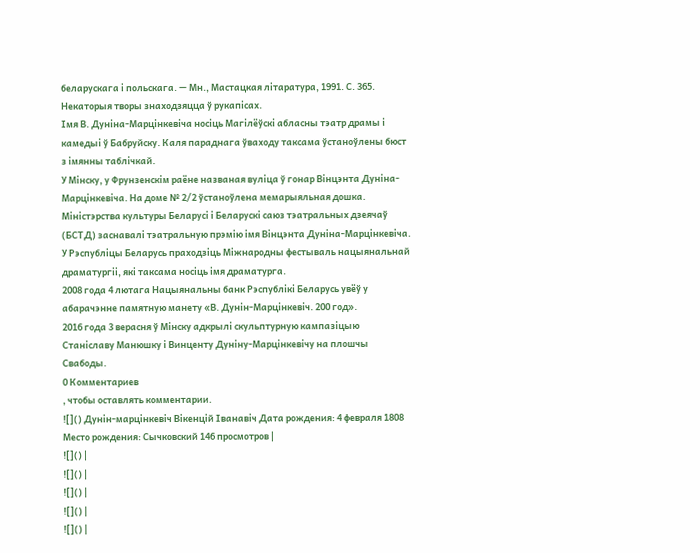беларускага і польскага. — Мн., Мастацкая літаратура, 1991. С. 365.
Некаторыя творы знаходзяцца ў рукапісах.
Імя В. Дуніна-Марцінкевіча носіць Магілёўскі абласны тэатр драмы і камедыі ў Бабруйску. Каля параднага ўваходу таксама ўстаноўлены бюст з імянны таблічкай.
У Мінску, у Фрунзенскім раёне названая вуліца ў гонар Вінцэнта Дуніна-Марцінкевіча. На доме № 2/2 ўстаноўлена мемарыяльная дошка.
Міністэрства культуры Беларусі і Беларускі саюз тэатральных дзеячаў (БСТД) заснавалі тэатральную прэмію імя Вінцэнта Дуніна-Марцінкевіча. У Рэспубліцы Беларусь праходзіць Міжнародны фестываль нацыянальнай драматургіі, які таксама носіць імя драматурга.
2008 года 4 лютага Нацыянальны банк Рэспублікі Беларусь увёў у абарачэнне памятную манету «В. Дунін-Марцінкевіч. 200 год».
2016 года 3 верасня ў Мінску адкрылі скульптурную кампазіцыю Станіславу Манюшку і Винценту Дуніну-Марцінкевічу на плошчы Свабоды.
0 Комментариев
, чтобы оставлять комментарии.
![]() Дунін-марцінкевіч Вікенцій Іванавіч Дата рождения: 4 февраля 1808 Место рождения: Сычковский 146 просмотров |
![]() |
![]() |
![]() |
![]() |
![]() |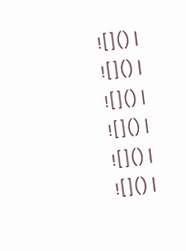![]() |
![]() |
![]() |
![]() |
![]() |
![]() |